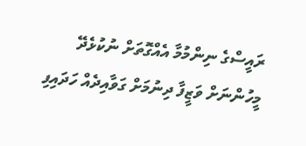ރައީސްގެ ނިންމުމާ އެއްގޮތަށް ނުކުޅެދޭ މީހުންނަށް ވަޒީފާ ދިނުމަށް ގަވާއިދެއް ހަދައިފި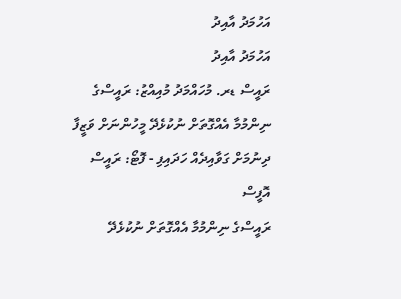އަހުމަދު އާއިދު
އަހުމަދު އާއިދު
ރައީސް ޑރ. މުހައްމަދު މުއިއްޒު: ރައީސްގެ ނިންމުމާ އެއްގޮތަށް ނުކުޅެދޭ މީހުންނަށް ވަޒީފާ ދިނުމަށް ގަވާއިދެއް ހަދައިފި - ފޮޓޯ: ރައީސް އޮފީސް
ރައީސްގެ ނިންމުމާ އެއްގޮތަށް ނުކުޅެދޭ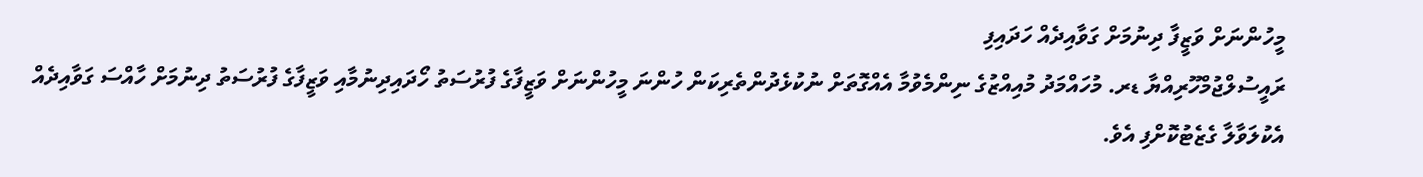މީހުންނަށް ވަޒީފާ ދިނުމަށް ގަވާއިދެއް ހަދައިފި
ރައީސުލްޖުމްހޫރިއްޔާ ޑރ. މުހައްމަދު މުއިއްޒުގެ ނިންމެވުމާ އެއްގޮތަށް ނުކުޅެދުންތެރިކަން ހުންނަ މީހުންނަށް ވަޒީފާގެ ފުރުސަތު ހޯދައިދިނުމާއި ވަޒީފާގެ ފުރުސަތު ދިނުމަށް ހާއްސަ ގަވާއިދެއް އެކުލަވާލާ ގެޒެޓުކޮށްފި އެވެ.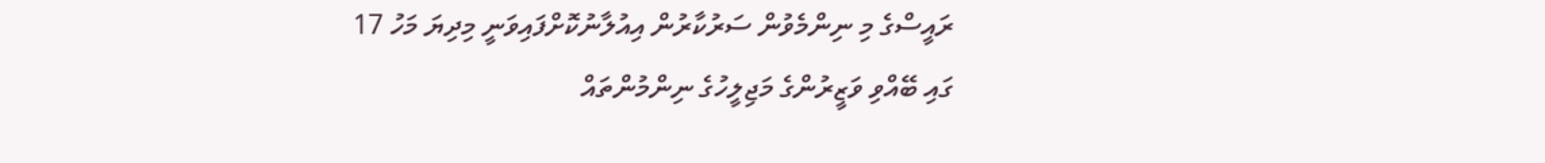ރައީސްގެ މި ނިންމެވުން ސަރުކާރުން އިއުލާނުކޮށްފައިވަނީ މިދިޔަ މަހު 17 ގައި ބޭއްވި ވަޒީރުންގެ މަޖިލީހުގެ ނިންމުންތައް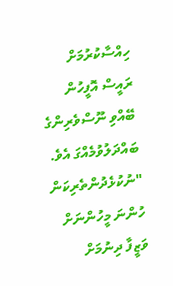ހިއްސާކުރުމަށް ރައީސް އޮފީހުން ބޭއްވި ނޫސްވެރިންގެ ބައްދަލުވުމެއްގަ އެވެ.
"ނުކުޅެދުންތެރިކަން ހުންނަ މީހުންނަށް ވަޒީފާ ދިނުމަށް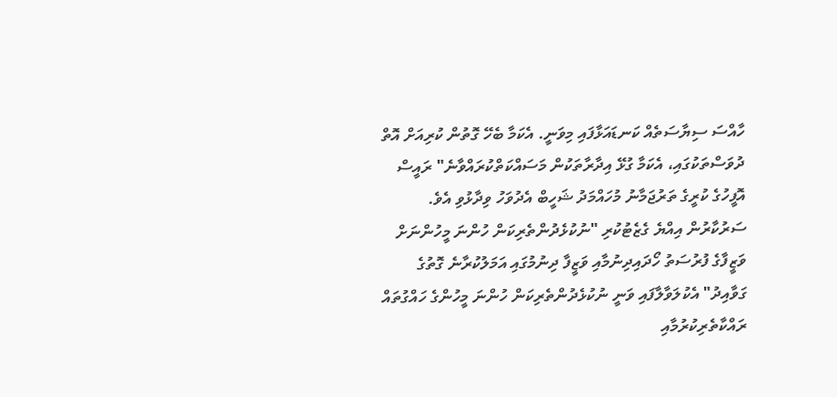ހާއްސަ ސިޔާސަތެއް ކަނޑައަޅާފައި މިވަނީ. އެކަމާ ބެހޭ ގޮތުން ކުރިއަށް އޮތް ދުވަސްތަކުގައި، އެކަމާ ގުޅޭ އިދާރާތަކުން މަސައްކަތްކުރައްވާނެ" ރައީސް އޮފީހުގެ ކުރީގެ ތަރުޖަމާނު މުހައްމަދު ޝަހީބް އެދުވަހު ވިދާޅުވި އެވެ.
ސަރުކާރުން އިއްޔެ ގެޒެޓުކުރި "ނުކުޅެދުންތެރިކަން ހުންނަ މީހުންނަށް ވަޒީފާގެ ފުރުސަތު ހޯދައިދިނުމާއި ވަޒީފާ ދިނުމުގައި އަމަލުކުރާނެ ގޮތުގެ ގަވާއިދު" އެކުލަވާލާފައި ވަނީ ނުކުޅެދުންތެރިކަން ހުންނަ މީހުންގެ ހައްގުތައް ރައްކާތެރިކުރުމާއި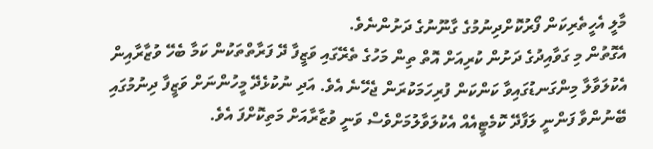މާލީ އެހީތެރިކަން ފޯރުކޮށްދިނުމުގެ ގާނޫނުގެ ދަށުންނެވެ.
އެގޮތުން މި ގަވާއިދުގެ ދަށުން ކުރިއަށް އޮތް ތިން މަހުގެ ތެރޭގައި ވަޒީފާ ދޭ ފަރާތްތަކުން ކަމާ ބެހޭ ވުޒާރާއިން އެކުލަވާލާ މިންގަނޑުގައިވާ ކަންކަން ފުރިހަމަކުރަން ޖެހޭނެ އެވެ. އަދި ނުކުޅެދޭ މީހުންނަށް ވަޒީފާ ދިނުމުގައި ބޭނުންވާ ފަންނީ ލަފާދޭ ކޮމެޓީއެއް އެކުލަވާލުމަށްވެސް ވަނީ ވުޒާރާއަށް މަތިކޮށްފަ އެވެ.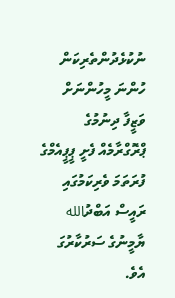ނުކުޅެދުންތެރިކަން ހުންނަ މީހުންނަށް ވަޒީފާ ދިނުމުގެ ޕްރޮގްރާމެއް ފެށީ ޕީޕީއެމްގެ ފުރަތަމަ ވެރިކަމުގައި ރައީސް އަބްދުالله ޔާމީނުގެ ސަރުކާރުގަ އެވެ.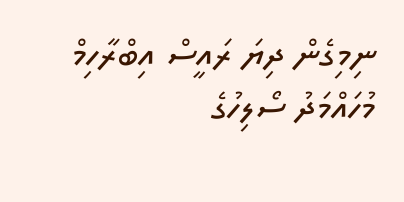ނިމިގެން ދިޔަ ރައީސް އިބްރާހިމް މުހައްމަދު ސޯލިހުގެ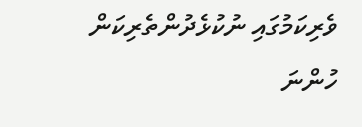ވެރިކަމުގައި ނުކުޅެދުންތެރިކަން ހުންނަ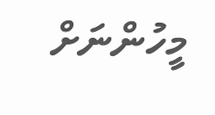މީހުންނަށް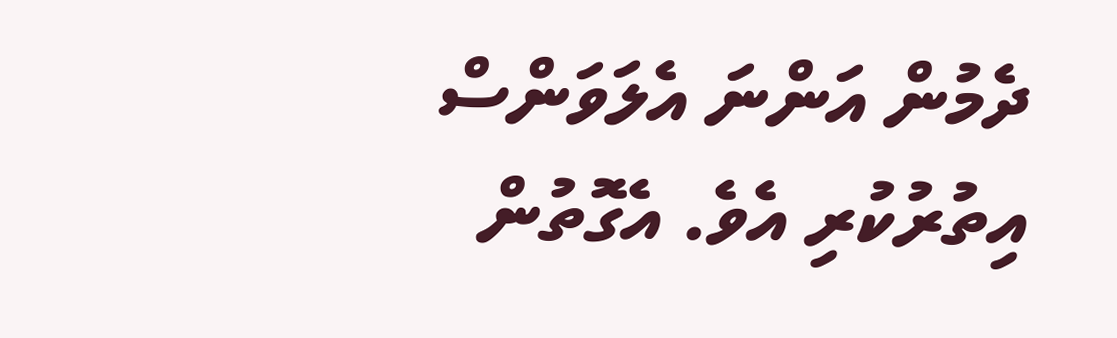ދެމުން އަންނަ އެލަވަންސް އިތުރުކުރި އެވެ. އެގޮތުން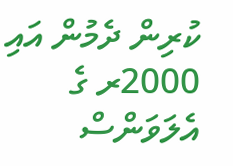ކުރިން ދެމުން އައި 2000ރ ގެ އެލަވަންސް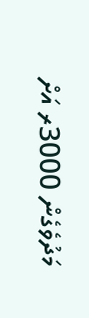މަދުވެގެން 3000ރ އަށް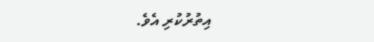އިތުރުކުރި އެވެ.